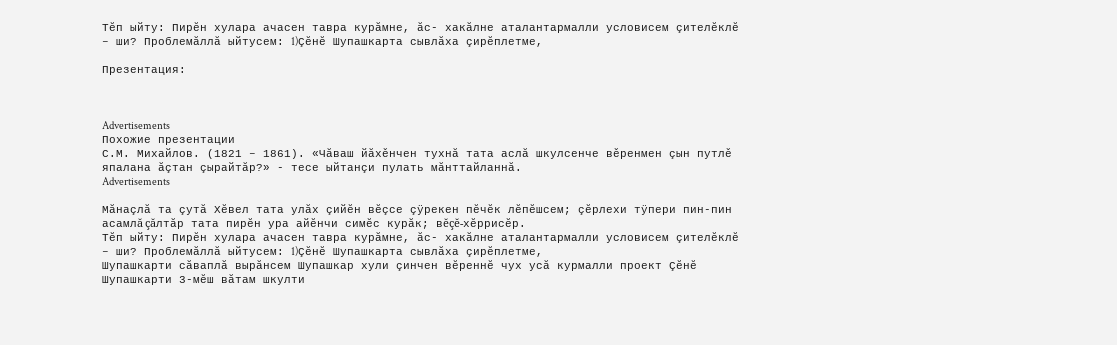Тĕп ыйту: Пирĕн хулара ачасен тавра курăмне, ăс- хакăлне аталантармалли условисем çителĕклĕ – ши? Проблемăллă ыйтусем: 1)Çĕнĕ Шупашкарта сывлăха çирĕплетме,

Презентация:



Advertisements
Похожие презентации
С.М. Михайлов. (1821 – 1861). «Чăваш йăхěнчен тухнă тата аслă шкулсенче вěренмен çын путлě япалана ăçтан çырайтăр?» - тесе ыйтанçи пулать мăнттайланнă.
Advertisements

Мăнаçлă та çутă Хĕвел тата улăх çийĕн вĕçсе çÿрекен пĕчĕк лĕпĕшсем; çĕрлехи тÿпери пин-пин асамлă çăлтăр тата пирĕн ура айĕнчи симĕс курăк; вĕçĕ-хĕррисĕр.
Тĕп ыйту: Пирĕн хулара ачасен тавра курăмне, ăс- хакăлне аталантармалли условисем çителĕклĕ – ши? Проблемăллă ыйтусем: 1)Çĕнĕ Шупашкарта сывлăха çирĕплетме,
Шупашкарти сăваплă вырăнсем Шупашкар хули çинчен вĕреннĕ чух усă курмалли проект Çĕнĕ Шупашкарти 3-мĕш вăтам шкулти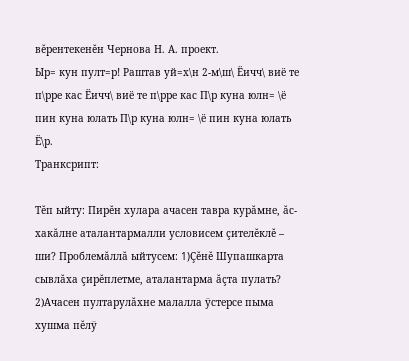вĕрентекенĕн Чернова Н. А. проект.
Ыр= кун пулт=р! Раштав уй=х\н 2-м\ш\ Ёичч\ виё те п\рре кас Ёичч\ виё те п\рре кас П\р куна юлн= \ё пин куна юлать П\р куна юлн= \ё пин куна юлать Ё\р.
Транксрипт:

Тĕп ыйту: Пирĕн хулара ачасен тавра курăмне, ăс- хакăлне аталантармалли условисем çителĕклĕ – ши? Проблемăллă ыйтусем: 1)Çĕнĕ Шупашкарта сывлăха çирĕплетме, аталантарма ăçта пулать? 2)Ачасен пултарулăхне малалла ÿстерсе пыма хушма пĕлÿ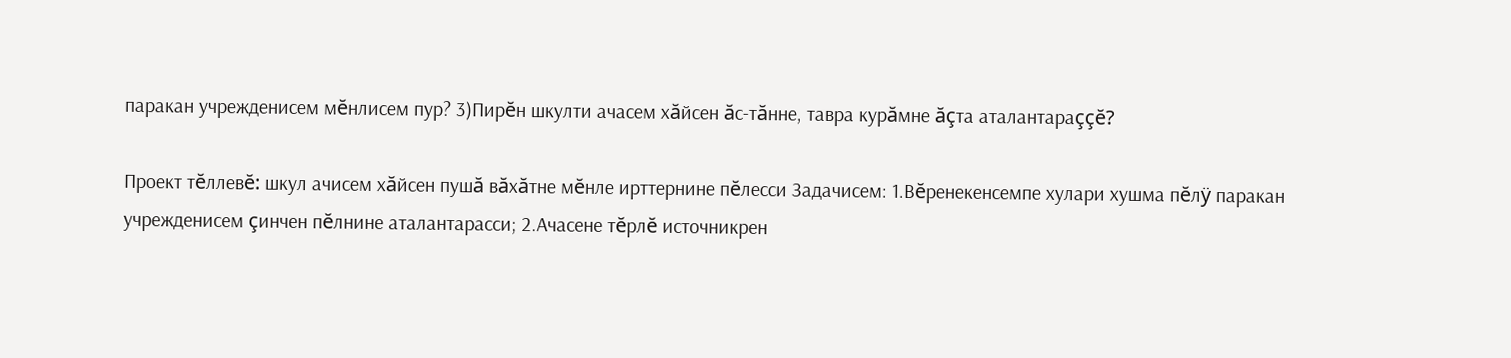паракан учрежденисем мĕнлисем пур? 3)Пирĕн шкулти ачасем хăйсен ăс-тăнне, тавра курăмне ăçта аталантараççĕ?

Проект тĕллевĕ: шкул ачисем хăйсен пушă вăхăтне мĕнле ирттернине пĕлесси Задачисем: 1.Вĕренекенсемпе хулари хушма пĕлÿ паракан учрежденисем çинчен пĕлнине аталантарасси; 2.Ачасене тĕрлĕ источникрен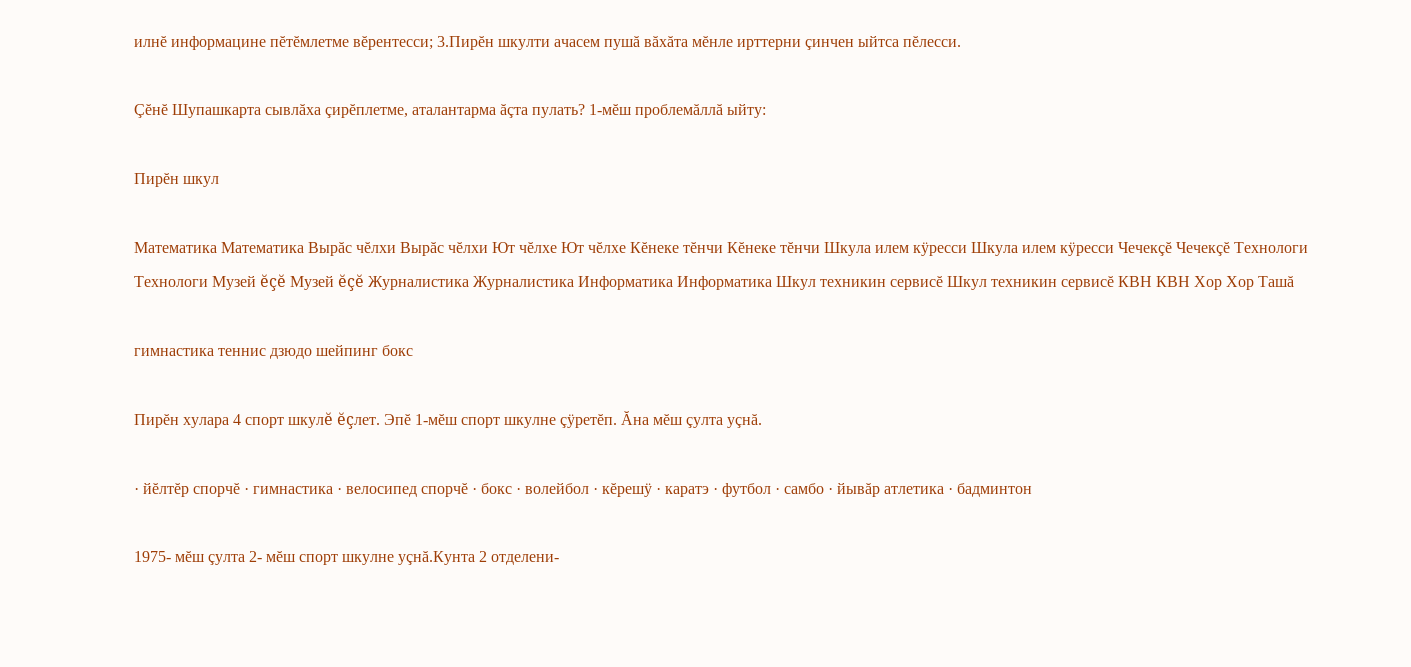илнĕ информацине пĕтĕмлетме вĕрентесси; 3.Пирĕн шкулти ачасем пушă вăхăта мĕнле ирттерни çинчен ыйтса пĕлесси.

Çĕнĕ Шупашкарта сывлăха çирĕплетме, аталантарма ăçта пулать? 1-мĕш проблемăллă ыйту:

Пирĕн шкул

Математика Математика Вырăс чĕлхи Вырăс чĕлхи Ют чĕлхе Ют чĕлхе Кĕнеке тĕнчи Кĕнеке тĕнчи Шкула илем кÿресси Шкула илем кÿресси Чечекçĕ Чечекçĕ Технологи Технологи Музей ĕçĕ Музей ĕçĕ Журналистика Журналистика Информатика Информатика Шкул техникин сервисĕ Шкул техникин сервисĕ КВН КВН Хор Хор Ташă

гимнастика теннис дзюдо шейпинг бокс

Пирĕн хулара 4 спорт шкулĕ ĕçлет. Эпĕ 1-мĕш спорт шкулне çÿретĕп. Ăна мĕш çулта уçнă.

· йĕлтĕр спорчĕ · гимнастика · велосипед спорчĕ · бокс · волейбол · кĕрешÿ · каратэ · футбол · самбо · йывăр атлетика · бадминтон

1975- мĕш çулта 2- мĕш спорт шкулне уçнă.Кунта 2 отделени-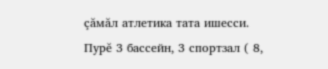çăмăл атлетика тата ишесси. Пурĕ 3 бассейн, 3 спортзал ( 8,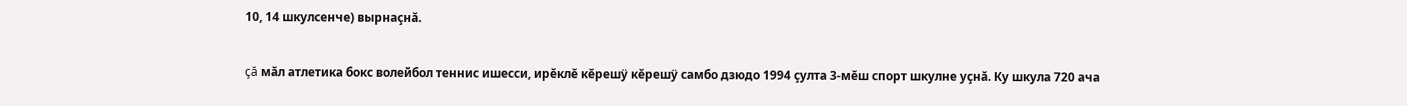10, 14 шкулсенче) вырнаçнă.

çă мăл атлетика бокс волейбол теннис ишесси, ирĕклĕ кĕрешÿ кĕрешÿ самбо дзюдо 1994 çулта 3-мĕш спорт шкулне уçнă. Ку шкула 720 ача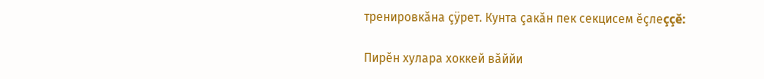тренировкăна çÿрет. Кунта çакăн пек секцисем ĕçлеççĕ:

Пирĕн хулара хоккей вăййи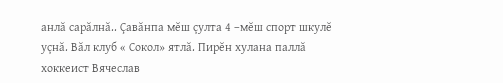анлă сарăлнă.. Çавăнпа мĕш çулта 4 –мĕш спорт шкулĕ уçнă. Вăл клуб « Сокол» ятлă. Пирĕн хулана паллă хоккеист Вячеслав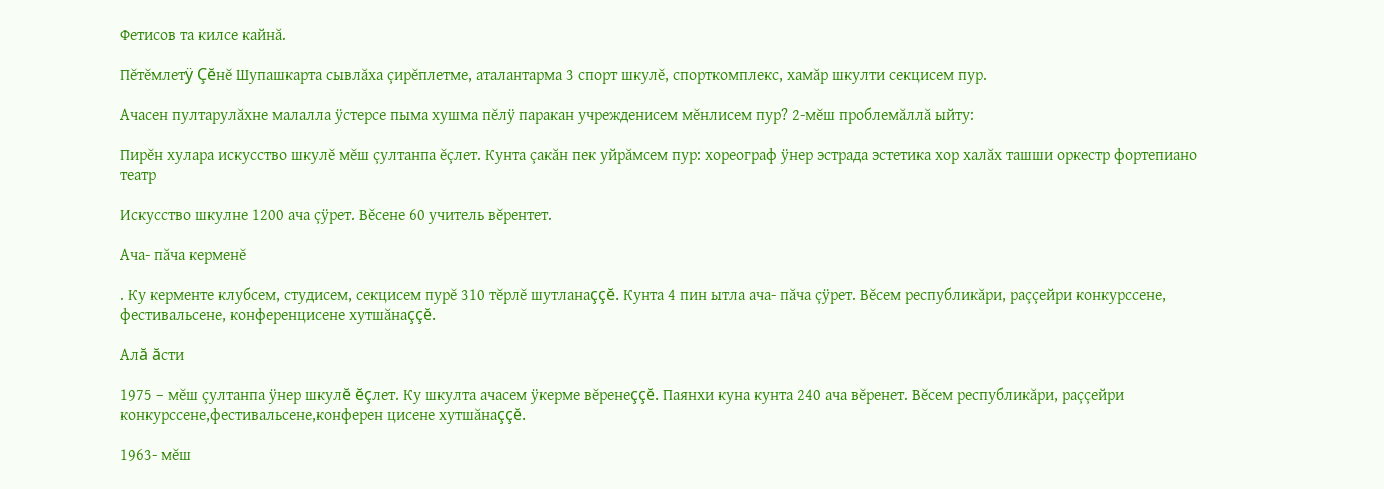Фетисов та килсе кайнă.

Пĕтĕмлетÿ Çĕнĕ Шупашкарта сывлăха çирĕплетме, аталантарма 3 спорт шкулĕ, спорткомплекс, хамăр шкулти секцисем пур.

Ачасен пултарулăхне малалла ÿстерсе пыма хушма пĕлÿ паракан учрежденисем мĕнлисем пур? 2-мĕш проблемăллă ыйту:

Пирĕн хулара искусство шкулĕ мĕш çултанпа ĕçлет. Кунта çакăн пек уйрăмсем пур: хореограф ÿнер эстрада эстетика хор халăх ташши оркестр фортепиано театр

Искусство шкулне 1200 ача çÿрет. Вĕсене 60 учитель вĕрентет.

Ача- пăча керменĕ

. Ку керменте клубсем, студисем, секцисем пурĕ 310 тĕрлĕ шутланаççĕ. Кунта 4 пин ытла ача- пăча çÿрет. Вĕсем республикăри, раççейри конкурссене, фестивальсене, конференцисене хутшăнаççĕ.

Алă ăсти

1975 – мĕш çултанпа ÿнер шкулĕ ĕçлет. Ку шкулта ачасем ÿкерме вĕренеççĕ. Паянхи куна кунта 240 ача вĕренет. Вĕсем республикăри, раççейри конкурссене,фестивальсене,конферен цисене хутшăнаççĕ.

1963- мĕш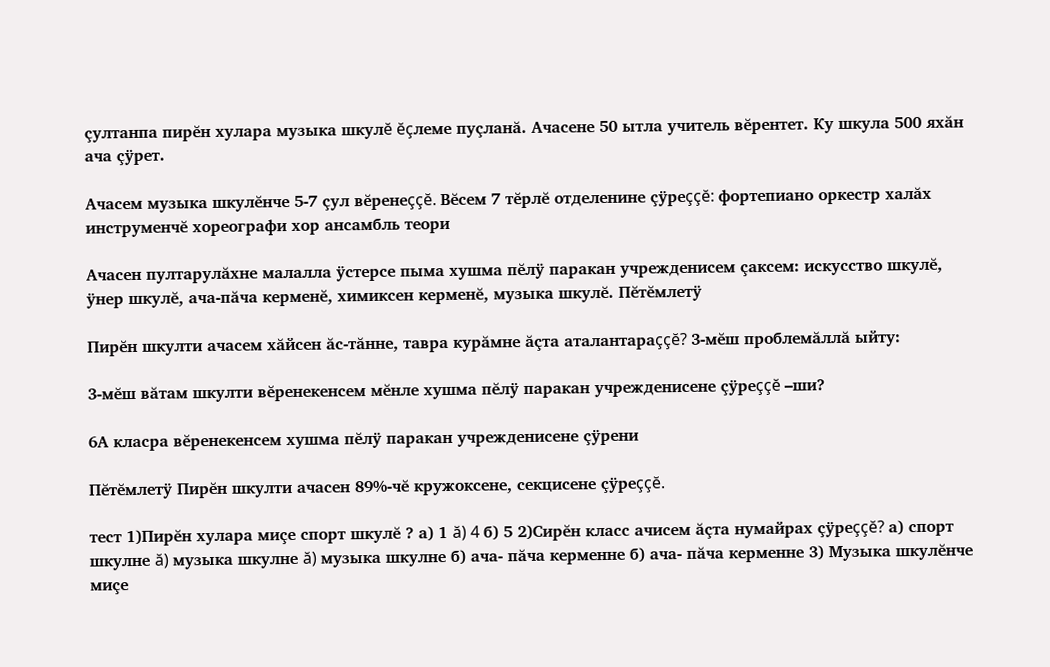çултанпа пирĕн хулара музыка шкулĕ ĕçлеме пуçланă. Ачасене 50 ытла учитель вĕрентет. Ку шкула 500 яхăн ача çÿрет.

Ачасем музыка шкулĕнче 5-7 çул вĕренеççĕ. Вĕсем 7 тĕрлĕ отделенине çÿреççĕ: фортепиано оркестр халăх инструменчĕ хореографи хор ансамбль теори

Ачасен пултарулăхне малалла ÿстерсе пыма хушма пĕлÿ паракан учрежденисем çаксем: искусство шкулĕ, ÿнер шкулĕ, ача-пăча керменĕ, химиксен керменĕ, музыка шкулĕ. Пĕтĕмлетÿ

Пирĕн шкулти ачасем хăйсен ăс-тăнне, тавра курăмне ăçта аталантараççĕ? 3-мĕш проблемăллă ыйту:

3-мĕш вăтам шкулти вĕренекенсем мĕнле хушма пĕлÿ паракан учрежденисене çÿреççĕ –ши?

6А класра вĕренекенсем хушма пĕлÿ паракан учрежденисене çÿрени

Пĕтĕмлетÿ Пирĕн шкулти ачасен 89%-чĕ кружоксене, секцисене çÿреççĕ.

тест 1)Пирĕн хулара миçе спорт шкулĕ ? а) 1 ă) 4 б) 5 2)Сирĕн класс ачисем ăçта нумайрах çÿреççĕ? а) спорт шкулне ă) музыка шкулне ă) музыка шкулне б) ача- пăча керменне б) ача- пăча керменне 3) Музыка шкулĕнче миçе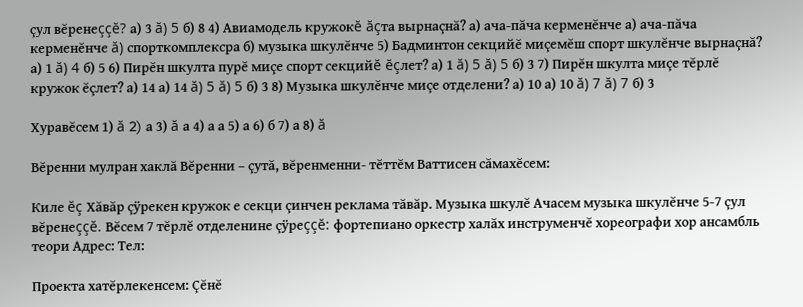çул вĕренеççĕ? а) 3 ă) 5 б) 8 4) Авиамодель кружокĕ ăçта вырнаçнă? а) ача-пăча керменĕнче а) ача-пăча керменĕнче ă) спорткомплексра б) музыка шкулĕнче 5) Бадминтон секцийĕ миçемĕш спорт шкулĕнче вырнаçнă? а) 1 ă) 4 б) 5 6) Пирĕн шкулта пурĕ миçе спорт секцийĕ ĕçлет? а) 1 ă) 5 ă) 5 б) 3 7) Пирĕн шкулта миçе тĕрлĕ кружок ĕçлет? а) 14 а) 14 ă) 5 ă) 5 б) 3 8) Музыка шкулĕнче миçе отделени? а) 10 а) 10 ă) 7 ă) 7 б) 3

Хуравĕсем 1) ă 2) а 3) ă а 4) а а 5) а 6) б 7) а 8) ă

Вĕренни мулран хаклă Вĕренни – çутă, вĕренменни- тĕттĕм Ваттисен сăмахĕсем:

Киле ĕç Хăвăр çÿрекен кружок е секци çинчен реклама тăвăр. Музыка шкулĕ Ачасем музыка шкулĕнче 5-7 çул вĕренеççĕ. Вĕсем 7 тĕрлĕ отделенине çÿреççĕ: фортепиано оркестр халăх инструменчĕ хореографи хор ансамбль теори Адрес: Тел:

Проекта хатĕрлекенсем: Çĕнĕ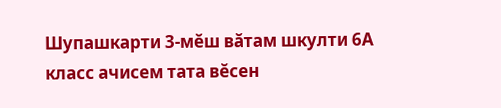Шупашкарти 3-мĕш вăтам шкулти 6А класс ачисем тата вĕсен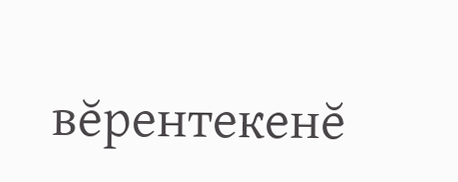вĕрентекенĕ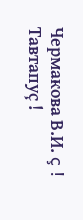Чермакова В.И. ç ! Тавтапуç !